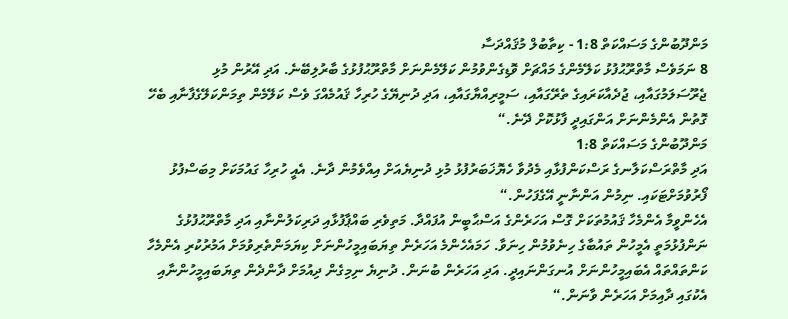މަންދޫބުންގެ މަސައްކަތް 1:8 - ކިތާބުލް މުޤައްދަސާ
8 ނަމަވެސް މާތްރޫޙުފުޅު ކަލޭމެންގެ މައްޗަށް ވޮޑިގެންވުމުން ކަލޭމެންނަށް މާތްރޫޙުފުޅުގެ ބާރުލިބޭނެ. އަދި އޭރުން މުޅި ޖެރޫސަލަމުގައާއި، ޖުދެއާކަރައިގެ ތެރޭގައާއި، ސަމީރިއްޔާގައާއި، އަދި ދުނިޔޭގެ ހުރިހާ ޤައުމެއްގަ ވެސް ކަލޭމެން ތިމަންކަލޭގެފާނާއި ބެހޭ ގޮތުން އެންމެންނަށް އަންގައިދީ ފާޅުކޮށް ދޭނެ.“
މަންދޫބުންގެ މަސައްކަތް 1:8
އަދި މާތްރަސްކަލާނގެ ރަސްކަންފުޅާއި މެދުވާ ހެޔޮޚަބަރުފުޅު މުޅި ދުނިޔެއަށް އިއްވެމުން ދާނެ. އެއީ ހުރިހާ ގައުމަކަށް މިބަސްފުޅު ފޯރުވުމަށްޓަކައި. ނިމުން އަންނާނީ އޭގެފަހުން.“
އެހެންވީމާ އެންމެހާ ޤައުމުތަކަށް ގޮސް އަހަރެންގެ އަސްޙާބީން އުފައްދާ. މަތިވެރި ބައްޕާފުޅާއި ދަރިކަލުންނާއި އަދި މާތްރޫޙުފުޅުގެ ނަންފުޅުމަތީ އެމީހުން ތައުބާގެ ހިނެވުމުން ހިނަވާ. ހަމައެހެންމެ އަހަރެން ތިޔަބައިމީހުންނަށް ކިޔަމަންތެރިވުމަށް އަމުރުކުރި އެންމެހާ ކަންތައްތައް އެބައިމީހުންނަށް އުނގަންނައިދީ. އަދި އަހަރެން ބުނަން. ދުނިޔެ ނިމިގެން ދިއުމަށް ދާންދެން ތިޔަބައިމީހުންނާއި އެކުގައި ދާއިމަށް އަހަރެން ވާނަން.“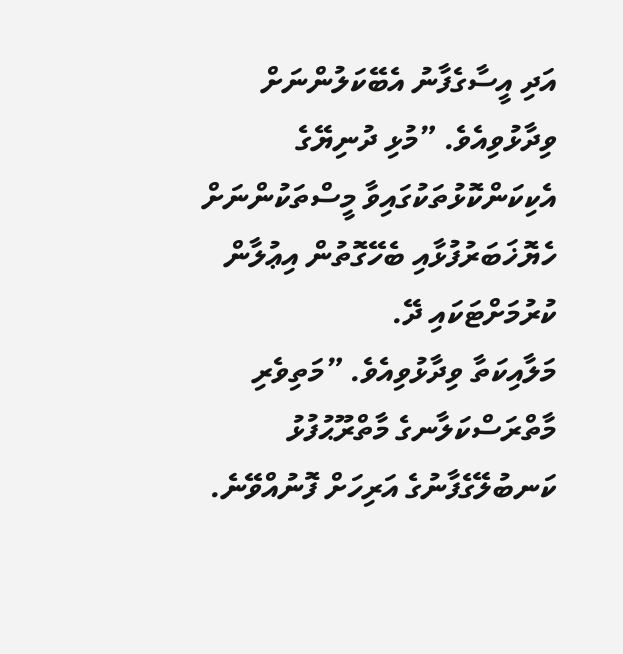އަދި އީސާގެފާނު އެބޭކަލުންނަށް ވިދާޅުވިއެވެ. ”މުޅި ދުނިޔޭގެ އެކިކަންކޮޅުތަކުގައިވާ މީސްތަކުންނަށް ހެޔޮޚަބަރުފުޅާއި ބެހޭގޮތުން އިޢުލާން ކުރުމަށްޓަކައި ދޭ.
މަލާއިކަތާ ވިދާޅުވިއެވެ. ”މަތިވެރި މާތްރަސްކަލާނގެ މާތްރޫޙުފުޅު ކަނބުލޭގެފާނުގެ އަރިހަށް ފޮނުއްވޭނެ.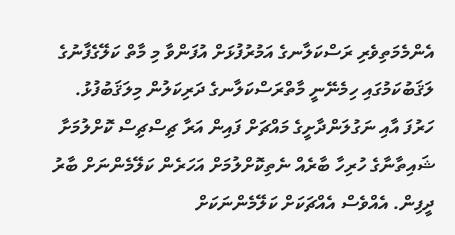އެންމެމަތިވެރި ރަސްކަލާނގެ އަމުރުފުޅަށް އުފަންވާ މި މާތް ކަލޭގެފާނުގެ ލަޤަބުކަމުގައި ހިމެނޭނީ މާތްރަސްކަލާނގެ ދަރިކަލުން މިލަޤަބުފުޅު.
ހަރުފަ އާއި ނަގުލަންދާށީގެ މައްޗަށް ފައިން އަރާ ޗިސްޗިސް ކޮށްލުމަށާ ޝައިތާނާގެ ހުރިހާ ބާރެއް ނެތިކޮށްލުމަށް އަހަރެން ކަލޭމެންނަށް ބާރު ދީފިން. އެއްވެސް އެއްޗަކަށް ކަލޭމެންނަކަށް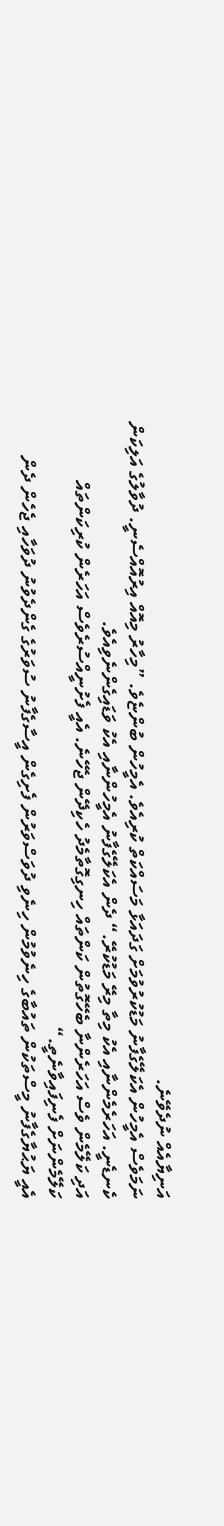އަނިޔާއެއް ނުދެވޭނެ.
ނަމަވެސް އެމީހުން އެކަލޭގެފާނު މަޑުކުރުވުމަށް ގަދައަޅާ މަސައްކަތް ކުރިއެވެ. އެމީހުން ބުންޏެވެ. ”މިހާރު މިއޮއް އިރުއޮއްސެނީ. ދުވާލުގެ އަލިކަން ކެނޑެނީ. އަހަރެމެންނާއި އެކު މިތާ މިރޭ މަޑުކުރޭ.“ ދެން އެކަލޭގެފާނު އެމީހުންނާއި އެކު ވަޑައިގެންނެވިއެވެ.
އަދި ކަލޭމެން ވެސް އަހަރެންނާ ބެހޭގޮތުން ކަންތައް ހިނގިގޮތާމެދު ހެކިދޭން ޖެހޭނެ. އެއީ ފެށުނީއްސުރެވެސް އަހަރެން ކުރިކަންތައް ކަލޭމެންނަށް ފެނިފައިވާނެތީ.“
އެއީ ޔަޙުޔާގެފާނު މީސްތަކުން ތައުބާގެ ހިނެވުމުން ހިނެވި ދުވަސްވަރުން ފެށިގެން އީސާގެފާނު ސުވަރުގެ ގެންދެވުނު ދުވަހާއި ޖެހެން ދެން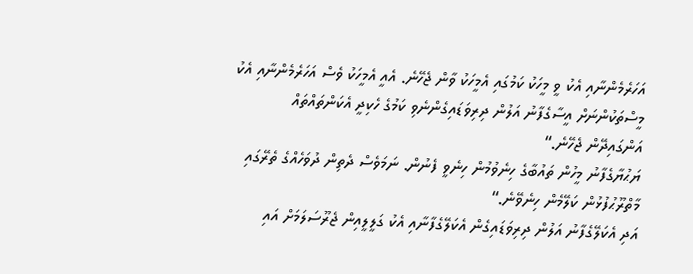އަހަރެމެންނާއި އެކު ވީ މީހަކު ކަމުގައި އެމީހަކު ވާން ޖެހޭނެ. އެއީ އެމީހަކު ވެސް އަހަރެމެންނާއި އެކު މީސްތަކުންނަށް އީސާގެފާނު އަލުން ދިރިވަޑައިގެންނެވި ކަމުގެ ހެކިދީ އެކަންތައްތައް އަންގައިދޭން ޖެހޭނެ.“
ޔަޙުޔާގެފާނު މީހުން ތައުބާގެ ހިނެވުމުން ހިނެވީ ފެނުން. ނަމަވެސް ދެތިން ދުވަހެއްގެ ތެރޭގައި މާތްރޫޙުފުޅުން ކަލޭމެން ހިނެވޭނެ.“
އަދި އެކަލޭގެފާނު އަލުން ދިރިވަޑައިގެން އެކަލޭގެފާނާއި އެކު ގަލީލީއިން ޖެރޫސަލަމަށް އައި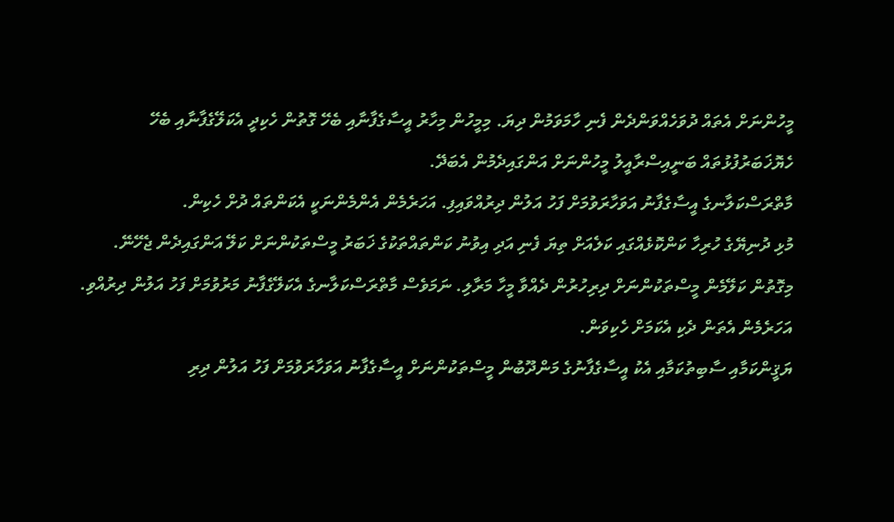މީހުންނަށް އެތައް ދުވަހެއްވަންދެން ފެނި ހާމަވަމުން ދިޔަ. މިމީހުން މިހާރު އީސާގެފާނާއި ބެހޭ ގޮތުން ހެކިދީ އެކަލޭގެފާނާއި ބެހޭ ހެޔޮޚަބަރުފުޅުތައް ބަނީއިސްރާއީލު މީހުންނަށް އަންގައިދެމުން އެބަދޭ.
މާތްރަސްކަލާނގެ އީސާގެފާނު އަވަހާރަވުމަށް ފަހު އަލުން ދިރުއްވައިފި. އަހަރެމެން އެންމެންނަކީ އެކަންތައް ދުށް ހެކިން.
މުޅި ދުނިޔޭގެ ހުރިހާ ކަންކޮޅެއްގައި ކަލެއަށް ތިޔަ ފެނި އަދި އިވުނު ކަންތައްތަކުގެ ޚަބަރު މީސްތަކުންނަށް ކަލޭ އަންގައިދެން ޖެހޭނޭ.
މިގޮތުން ކަލޭމެން މީސްތަކުންނަށް ދިރިހުރުން ދެއްވާ މީހާ މަރާލި. ނަމަވެސް މާތްރަސްކަލާނގެ އެކަލޭގެފާނު މަރުވުމަށް ފަހު އަލުން ދިރުއްވި. އަހަރެމެން އެތަން ދެކި އެކަމަށް ހެކިވަން.
ޔަޤީންކަމާއި ސާބިތުކަމާއި އެކު އީސާގެފާނުގެ މަންދޫބުން މީސްތަކުންނަށް އީސާގެފާނު އަވަހާރަވުމަށް ފަހު އަލުން ދިރި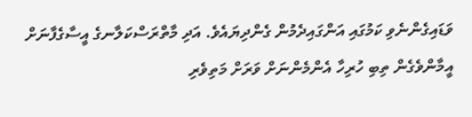ވަޑައިގެންނެވި ކަމުގައި އަންގައިދެމުން ގެންދިޔައެވެ. އަދި މާތްރަސްކަލާނގެ އީސާގެފާނަށް އީމާންވެގެން ތިބި ހުރިހާ އެންމެންނަށް ވަރަށް މަތިވެރި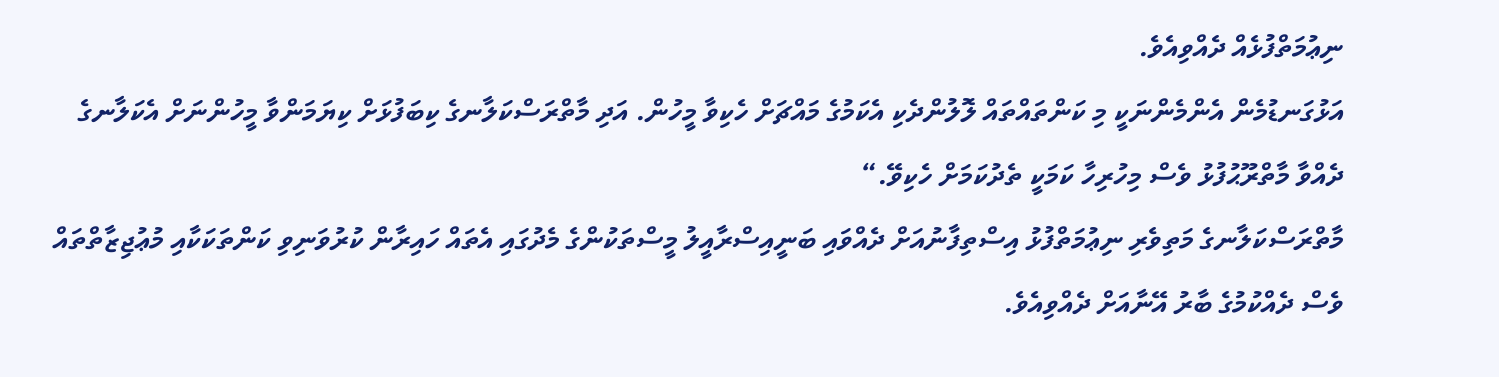ނިޢުމަތްފުޅެއް ދެއްވިއެވެ.
އަޅުގަނޑުމެން އެންމެންނަކީ މި ކަންތައްތައް ލޮލުންދެކި އެކަމުގެ މައްޗަށް ހެކިވާ މީހުން. އަދި މާތްރަސްކަލާނގެ ކިބަފުޅަށް ކިޔަމަންވާ މީހުންނަށް އެކަލާނގެ ދެއްވާ މާތްރޫޙުފުޅު ވެސް މިހުރިހާ ކަމަކީ ތެދުކަމަށް ހެކިވޭ.“
މާތްރަސްކަލާނގެ މަތިވެރި ނިޢުމަތްފުޅު އިސްތިފާނުއަށް ދެއްވައި ބަނީއިސްރާއީލު މީސްތަކުންގެ މެދުގައި އެތައް ހައިރާން ކުރުވަނިވި ކަންތަކަކާއި މުޢުޖިޒާތްތައް ވެސް ދެއްކުމުގެ ބާރު އޭނާއަށް ދެއްވިއެވެ.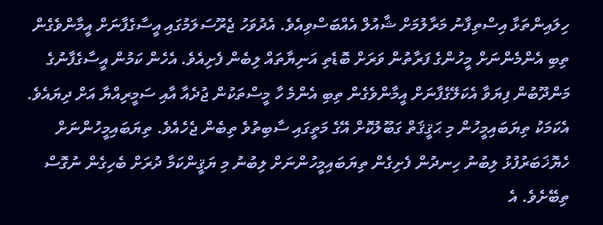ހިލައިންތަޅާ އިސްތިފާނު މަރާލުމަށް ޝާއުލް އެއްބަސްވިއެވެ. އެދުވަހު ޖެރޫސަލަމުގައި އީސާގެފާނަށް އީމާންވެގެން ތިބި އެންމެންނަށް މީހުންގެ ފަރާތުން ވަރަށް ބޮޑެތި އަނިޔާތައް ލިބެން ފެށިއެވެ. އެހެން ކަމުން އީސާގެފާނުގެ މަންދޫބުން ފިޔަވާ އެކަލޭގެފާނަށް އީމާންވެގެން ތިބި އެންމެ ހާ މީސްތަކުން ޖުދެއާ އާއި ސަމީރިއްޔާ އަށް ދިޔައެވެ.
އެކަމަކު ތިޔަބައިމީހުން މި ޙަޤީޤަތް ގަބޫލުކޮށް އޭގެ މަތީގައި ސާބިތުވެ ތިބެން ޖެހެއެވެ. ތިޔަބައިމީހުންނަށް ހެޔޮޚަބަރުފުޅު ލިބުނު ހިނދުން ފެށިގެން ތިޔަބައިމީހުންނަށް ލިބުނު މި ޔަޤީންކަމާ ދުރަށް ބެހިގެން ނުގޮސް ތިބޭށެވެ. އެ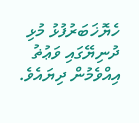ހެޔޮޚަބަރުފުޅު މުޅި ދުނިޔޭގައި ވަޢުޡު އިއްވެމުން ދިޔައެވެ.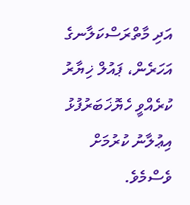އަދި މާތްރަސްކަލާނގެ އަހަރެން، ޕައުލް ޚިޔާރު ކުރެއްވީ ހެޔޮޚަބަރުފުޅު އިޢުލާނު ކުރުމަށް ވެސްމެވެ.